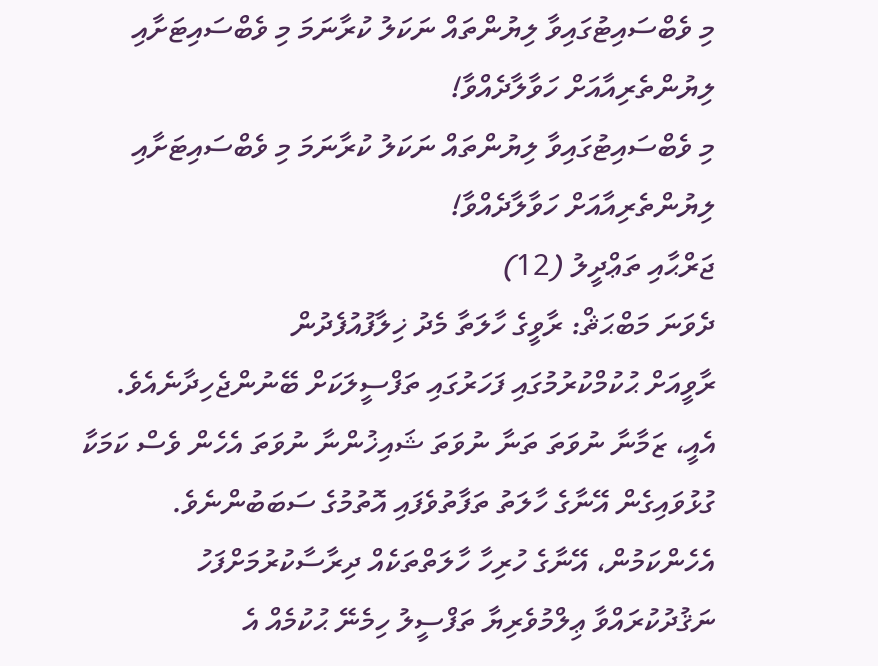މި ވެބްސައިޓުގައިވާ ލިޔުންތައް ނަކަލު ކުރާނަމަ މި ވެބްސައިޓަށާއި ލިޔުންތެރިއާއަށް ހަވާލާދެއްވާ!
މި ވެބްސައިޓުގައިވާ ލިޔުންތައް ނަކަލު ކުރާނަމަ މި ވެބްސައިޓަށާއި ލިޔުންތެރިއާއަށް ހަވާލާދެއްވާ!
ޖަރްޙާއި ތަޢްދީލު (12)
ދެވަނަ މަބްޙަޘް: ރާވީގެ ހާލަތާ މެދު ޚިލާފުއުފެދުން
ރާވީއަށް ޙުކުމްކުރުމުގައި ފަހަރުގައި ތަފްސީލަކަށް ބޭނުންޖެހިދާނެއެވެ. އެއީ، ޒަމާނާ ނުވަތަ ތަނާ ނުވަތަ ޝައިޚުންނާ ނުވަތަ އެހެން ވެސް ކަމަކާ ގުޅުވައިގެން އޭނާގެ ހާލަތު ތަފާތުވެފައި އޮތުމުގެ ސަބަބުންނެވެ. އެހެންކަމުން، އޭނާގެ ހުރިހާ ހާލަތްތަކެއް ދިރާސާކުރުމަށްފަހު ނަޤުދުކުރައްވާ ޢިލްމުވެރިޔާ ތަފްސީލު ހިމެނޭ ޙުކުމެއް އެ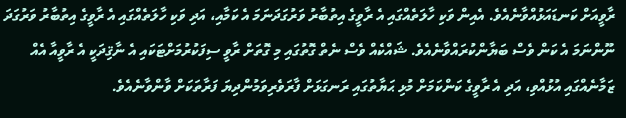ރާވީއަށް ކަނޑައަޅުއްވާނެއެވެ. އެއިން ވަކި ހާލަތެއްގައި އެ ރާވީގެ އިތުބާރު ވަރުގަދަނަމަ އެ ކަމާއި، އަދި ވަކި ހާލަތެއްގައި އެ ރާވީގެ އިތުބާރު ވަރުގަދަ ނޫންނަމަ އެ ކަން ވެސް ބަޔާންކުރައްވާނެއެވެ. ޝައްކެއް ވެސް ނެތް ގޮތުގައި މި ގޮތަށް ރާވީ ސިފަކުރުމަށްޓަކައި އެ ނާޤިދަކީ އެ ރާވީއާ އެއް ޒަމާނެއްގައި އުޅުއްވި، އަދި އެ ރާވީގެ ކަންކަމަށް މުޅި ޙަޔާތުގައި ރަނގަޅަށް ފާރަވެރިވަމުންދިޔަ ފަރާތަކަށް ވާންވާނެއެވެ.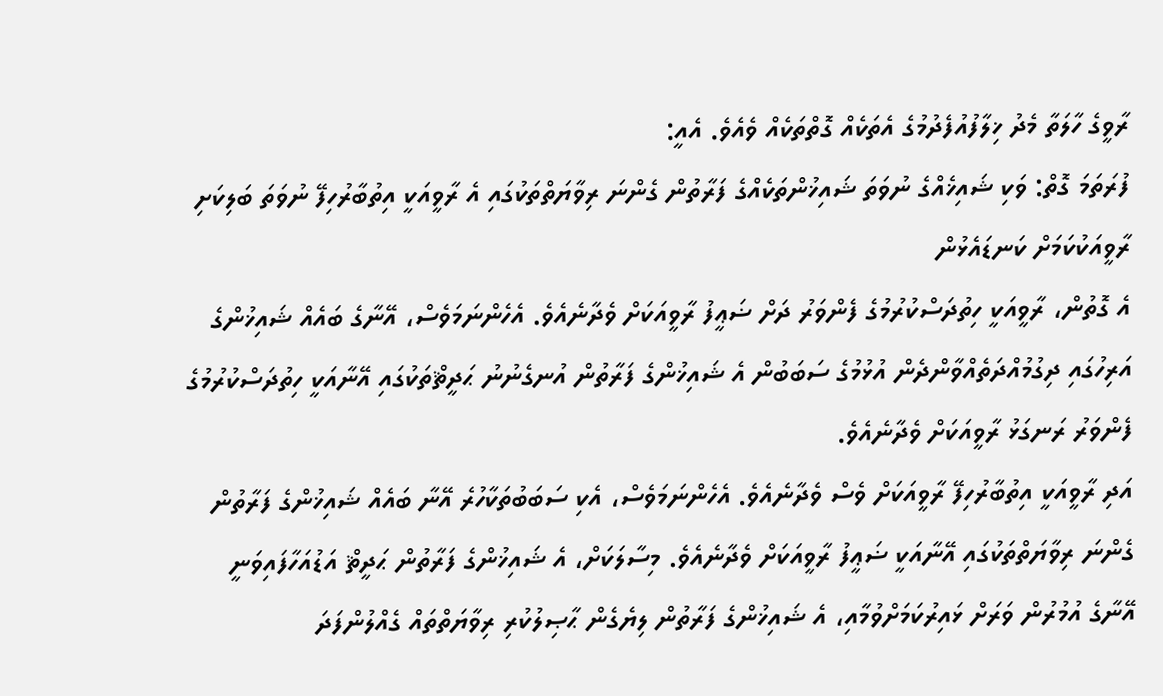ރާވީގެ ހާލަތާ މެދު ޚިލާފުއުފެދުމުގެ އެތަކެއް ގޮތްތަކެއް ވެއެވެ. އެއީ:
ފުރަތަމަ ގޮތް: ވަކި ޝައިޚެއްގެ ނުވަތަ ޝައިޚުންތަކެއްގެ ފަރާތުން ގެންނަ ރިވާޔަތްތަކުގައި އެ ރާވީއަކީ އިތުބާރުހިފޭ ނުވަތަ ބަލިކަށި ރާވީއަކުކަމަށް ކަނޑައެޅުން
އެ ގޮތުން، ރާވީއަކީ ހިތުދަސްކުރުމުގެ ފެންވަރު ދަށް ޟަޢީފު ރާވީއަކަށް ވެދާނެއެވެ. އެހެންނަމަވެސް، އޭނާގެ ބައެއް ޝައިޚުންގެ އަރިހުގައި ދިގުމުއްދަތެއްވާންދެން އުޅުމުގެ ސަބަބުން އެ ޝައިޚުންގެ ފަރާތުން އުނގެނުނު ޙަދީޘްތަކުގައި އޭނާއަކީ ހިތުދަސްކުރުމުގެ ފެންވަރު ރަނގަޅު ރާވީއަކަށް ވެދާނެއެވެ.
އަދި ރާވީއަކީ އިތުބާރުހިފޭ ރާވީއަކަށް ވެސް ވެދާނެއެވެ. އެހެންނަމަވެސް، އެކި ސަބަބުތަކާހުރެ އޭނާ ބައެއް ޝައިޚުންގެ ފަރާތުން ގެންނަ ރިވާޔަތްތަކުގައި އޭނާއަކީ ޟަޢީފު ރާވީއަކަށް ވެދާނެއެވެ. މިސާލަކަށް، އެ ޝައިޚުންގެ ފަރާތުން ޙަދީޘް އަޑުއަހާފައިވަނީ އޭނާގެ އުމުރުން ވަރަށް ޅައިރުކަމަށްވުމާއި، އެ ޝައިޚުންގެ ފަރާތުން ލިޔެގެން ޙާޞިލުކުރި ރިވާޔަތްތައް ގެއްލުންފަދަ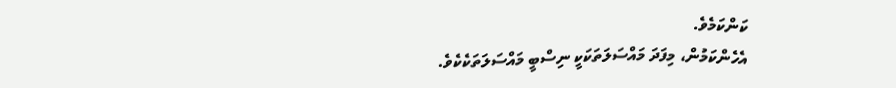ކަންކަމެވެ.
އެހެންކަމުން، މިފަދަ މައްސަލަތަކަކީ ނިސްބީ މައްސަލަތަކެކެވެ.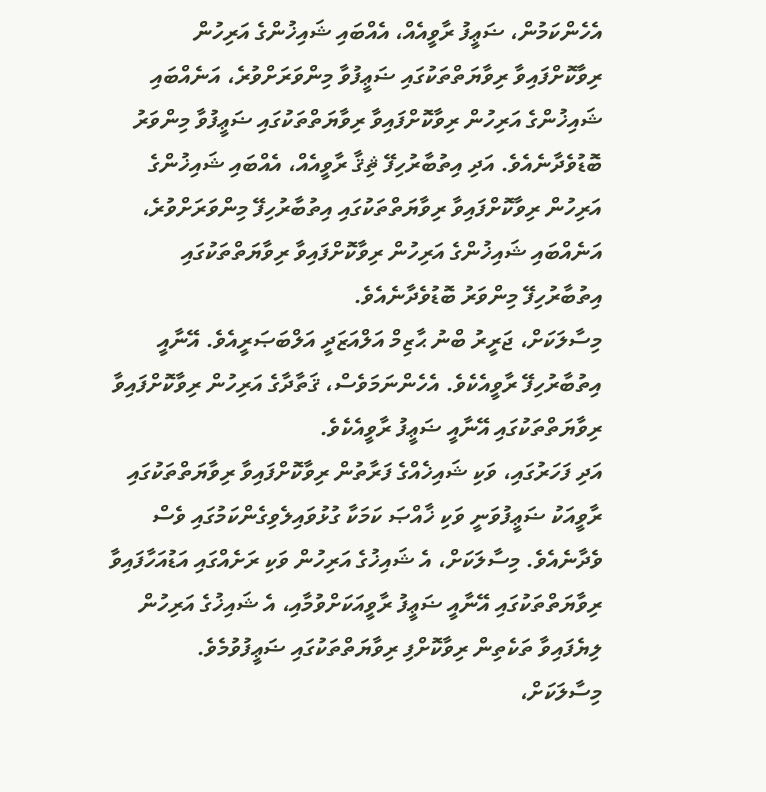އެހެންކަމުން، ޟަޢީފު ރާވީއެއް، އެއްބައި ޝައިޚުންގެ އަރިހުން ރިވާކޮށްފައިވާ ރިވާޔަތްތަކުގައި ޟަޢީފުވާ މިންވަރަށްވުރެ، އަނެއްބައި ޝައިޚުންގެ އަރިހުން ރިވާކޮށްފައިވާ ރިވާޔަތްތަކުގައި ޟަޢީފުވާ މިންވަރު ބޮޑުވެދާނެއެވެ. އަދި އިތުބާރުހިފޭ ޘިޤާ ރާވީއެއް، އެއްބައި ޝައިޚުންގެ އަރިހުން ރިވާކޮށްފައިވާ ރިވާޔަތްތަކުގައި އިތުބާރުހިފޭ މިންވަރަށްވުރެ، އަނެއްބައި ޝައިޚުންގެ އަރިހުން ރިވާކޮށްފައިވާ ރިވާޔަތްތަކުގައި އިތުބާރުހިފޭ މިންވަރު ބޮޑުވެދާނެއެވެ.
މިސާލަކަށް، ޖަރީރު ބްނު ޙާޒިމް އަލްއަޒަދީ އަލްބަޞަރީއެވެ. އޭނާއީ އިތުބާރުހިފޭ ރާވީއެކެވެ. އެހެންނަމަވެސް، ޤަތާދާގެ އަރިހުން ރިވާކޮށްފައިވާ ރިވާޔަތްތަކުގައި އޭނާއީ ޟަޢީފު ރާވީއެކެވެ.
އަދި ފަހަރުގައި، ވަކި ޝައިޚެއްގެ ފަރާތުން ރިވާކޮށްފައިވާ ރިވާޔަތްތަކުގައި ރާވީއަކު ޟަޢީފުވަނީ ވަކި ޚާއްޞަ ކަމަކާ ގުޅުވައިލެވިގެންކަމުގައި ވެސް ވެދާނެއެވެ. މިސާލަކަށް، އެ ޝައިޚުގެ އަރިހުން ވަކި ރަށެއްގައި އަޑުއަހާފައިވާ ރިވާޔަތްތަކުގައި އޭނާއީ ޟަޢީފު ރާވީއަކަށްވުމާއި، އެ ޝައިޚުގެ އަރިހުން ލިޔެފައިވާ ތަކެތިން ރިވާކޮށްފި ރިވާޔަތްތަކުގައި ޟަޢީފުވުމެވެ.
މިސާލަކަށް،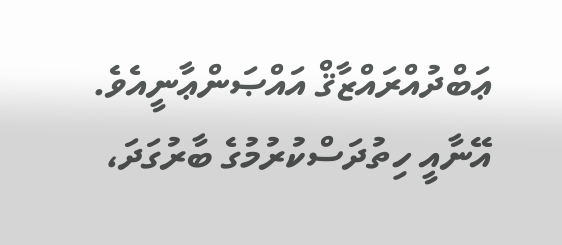ޢަބްދުއްރައްޒާޤް އައްޞަންޢާނީއެވެ. އޭނާއީ ހިތުދަސްކުރުމުގެ ބާރުގަދަ،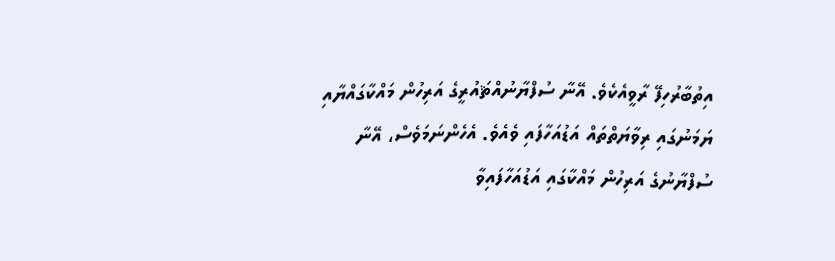އިތުބާރުހިފޭ ރާވީއެކެވެ. އޭނާ ސުފްޔާނުއްޘައުރީގެ އަރިހުން މައްކާގައްޔާއި ޔަމަނުގައި ރިވާޔަތްތައް އަޑުއަހާފައި ވެއެވެ. އެހެންނަމަވެސް، އޭނާ ސުފްޔާނުގެ އަރިހުން މައްކާގައި އަޑުއަހާފައިވާ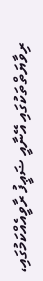ރިވާޔަތްތަކުގައި އޭނާއީ ޟަޢީފު ރާވީއެއްކަމުގައި،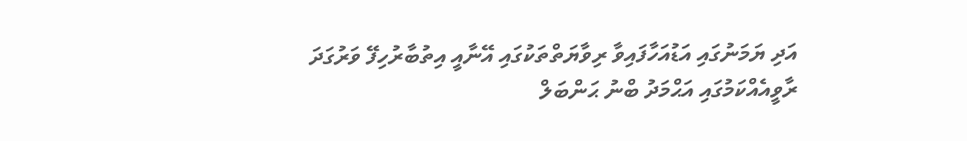އަދި ޔަމަނުގައި އަޑުއަހާފައިވާ ރިވާޔަތްތަކުގައި އޭނާއީ އިތުބާރުހިފޭ ވަރުގަދަ ރާވީއެއްކަމުގައި އަޙްމަދު ބްނު ޙަންބަލް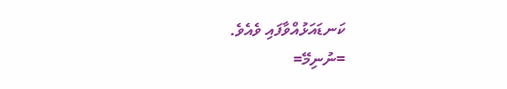ކަނޑައަޅުއްވާފައި ވެއެވެ.
=ނުނިމޭ=